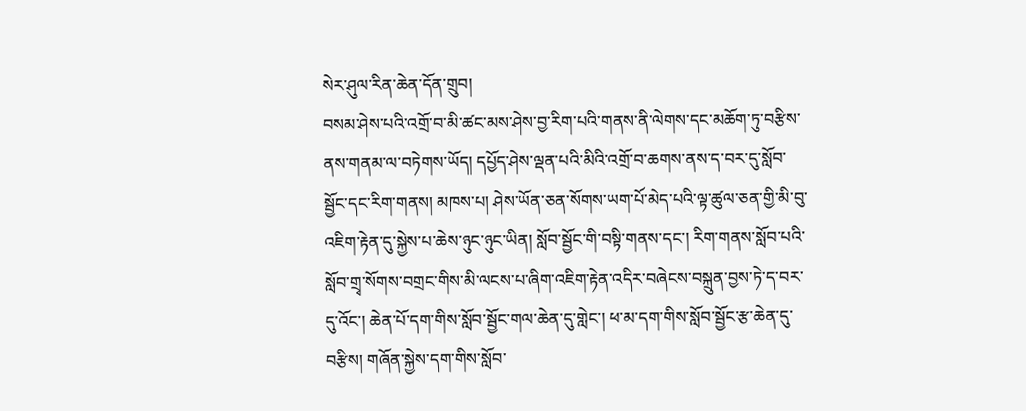སེར་ཤུལ་རིན་ཆེན་དོན་གྲུབ།
བསམ་ཤེས་པའི་འགྲོ་བ་མི་ཚང་མས་ཤེས་བྱ་རིག་པའི་གནས་ནི་ལེགས་དང་མཆོག་ཏུ་བརྩིས་ནས་གནམ་ལ་བཏེགས་ཡོད། དཔྱོད་ཤེས་ལྡན་པའི་མིའི་འགྲོ་བ་ཆགས་ནས་ད་བར་དུ་སློབ་སྦྱོང་དང་རིག་གནས། མཁས་པ། ཤེས་ཡོན་ཅན་སོགས་ཡག་པོ་མེད་པའི་ལྟ་ཚུལ་ཅན་གྱི་མི་བུ་འཇིག་རྟེན་དུ་སྐྱེས་པ་ཆེས་ཉུང་ཉུང་ཡིན། སློབ་སྦྱོང་གི་བསྟི་གནས་དང་། རིག་གནས་སློབ་པའི་སློབ་གྲྭ་སོགས་བགྲང་གིས་མི་ལངས་པ་ཞིག་འཇིག་རྟེན་འདིར་བཞེངས་བསྐྲུན་བྱས་ཏེ་ད་བར་དུ་འོང་། ཆེན་པོ་དག་གིས་སློབ་སྦྱོང་གལ་ཆེན་དུ་གླེང་། ཕ་མ་དག་གིས་སློབ་སྦྱོང་རྩ་ཆེན་དུ་བརྩིས། གཞོན་སྐྱེས་དག་གིས་སློབ་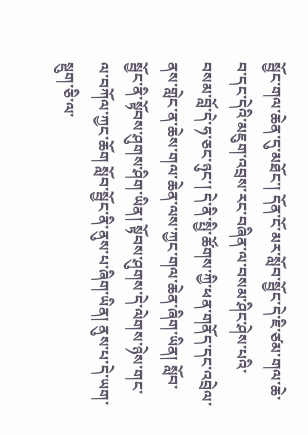སྦྱོང་གལ་ཆེན་དུ་མཐོང་། དོན་ངོ་མར་སློབ་སྦྱོང་དེ་ཇི་ཙམ་གལ་ཆེ་བ་དང་དེའི་མཇུག་འབྲས་རང་བཞིན་ལ་བསམ་ཤིང་ཤེས་པའི་བསམ་བློ་དེ་ཧ་ཅང་ཉུང་། དེ་ནི་སྤྱི་ཚོགས་ཀྱི་ཕན་གནོད་དང་འབྲེལ་ནས་གླེང་ན་ཆེས་གལ་ཆེན་ལས་ཀྱང་གལ་ཆེན་ཞིག་ཡིན། སློབ་སྦྱོང་ནི་སྟོབས་ཤུགས་ཤིག་ཡིན། སྟོབས་ཤུགས་དེ་ལེགས་ཉེས་གང་ལ་བཀོལ་ཀྱང་ཆོག སློབ་སྦྱོང་ནི་ནུས་པ་ཞིག་ཡིན། ནུས་པ་དེ་ཡག་སྡུག་ཅི་ལ་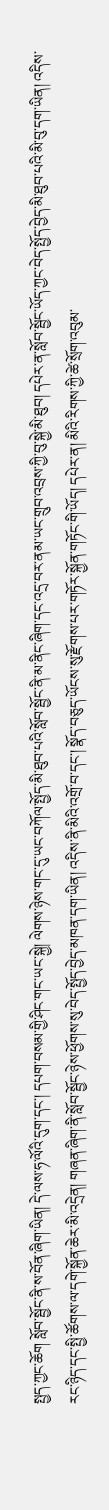སྤྱད་ཀྱང་ཆོག སློབ་སྦྱོང་ནི་ས་བོན་ཞིག་ཡིན། དེ་ལས་ཧ་ལོའི་དུག་དང་། དཔག་བསམ་གྱི་ཤིང་གང་ཡང་སྐྱེ། ལེགས་ཉེས་གང་དུ་ཡང་བཀོལ་སྤྱོད་མི་ཐུབ་པའི་སློབ་སྦྱོང་ནི་མ་ནིང་ཞིག་དང་འདྲ་བར་ནམ་ཡང་གྲུབ་འབྲས་ཀྱི་བུ་སྐྱེ་མི་ཐུབ། དཔེར་ན་སློབ་སྦྱོང་ཡོད་ཀྱང་བེད་སྤྱོད་བྱེད་མི་ཐུབ་པའི་མི་བུ་དག་ཡིན། འདིས་རང་ཉིད་དང་སྤྱི་ཚོགས་ལ་དགེ་སྐྱོན་ཆེར་མི་འདྲེན། གཞན་ཞིག་ནི་སློབ་སྦྱོང་ཉེས་ཕྱོགས་སུ་བེད་སྤྱོད་བྱེད་མཁན་དག་ཡིན། འདིས་ནི་མིའི་འགྲོ་བ་དང་། སྣོད་བཅུད་ཡོངས་སུ་རྫོགས་པར་གཏོར་སྐྱོན་གཏོང་གི་ཡོད། དཔེར་ན། མིའི་རིགས་ཀྱི་ཚེ་སྲོག་འབུམ་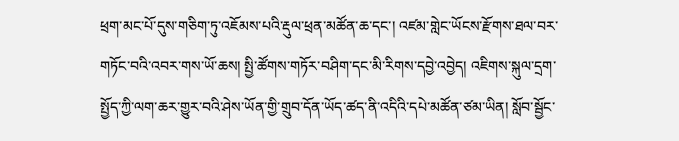ཕྲག་མང་པོ་དུས་གཅིག་ཏུ་འཇོམས་པའི་རྡུལ་ཕྲན་མཚོན་ཆ་དང་། འཛམ་གླེང་ཡོངས་རྫོགས་ཐལ་བར་གཏོང་བའི་འབར་གས་ཡོ་ཆས། སྤྱི་ཚོགས་གཏོར་བཤིག་དང་མི་རིགས་དབྱེ་འབྱེད། འཇིགས་སྐུལ་དྲག་སྤྱོད་ཀྱི་ལག་ཆར་གྱུར་བའི་ཤེས་ཡོན་གྱི་གྲུབ་དོན་ཡོད་ཚད་ནི་འདིའི་དཔེ་མཚོན་ཙམ་ཡིན། སློབ་སྦྱོང་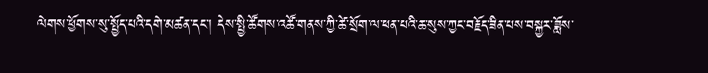ལེགས་ཕྱོགས་སུ་སྤྱོད་པའི་དགེ་མཚན་དང་། དེས་སྤྱི་ཚོགས་འཚོ་གནས་ཀྱི་ཚེ་སྲོག་ལ་ཕན་པའི་ཆ་སུས་ཀྱང་བརྗོད་ཟིན་པས་བསྐྱར་ཟློས་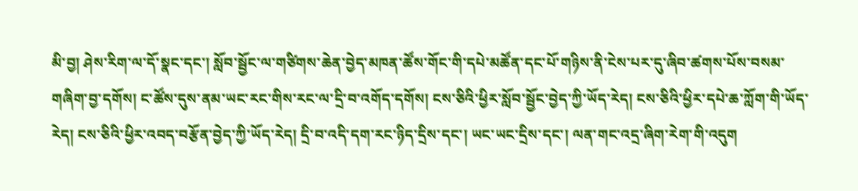མི་བྱ། ཤེས་རིག་ལ་དོ་སྣང་དང་། སློབ་སྦྱོང་ལ་གཙིགས་ཆེན་བྱེད་མཁན་ཚོས་གོང་གི་དཔེ་མཚོན་དང་པོ་གཉིས་ནི་ངེས་པར་དུ་ཞིབ་ཚགས་པོས་བསམ་གཞིག་བྱ་དགོས། ང་ཚོས་དུས་ནམ་ཡང་རང་གིས་རང་ལ་དྲི་བ་འགོད་དགོས། ངས་ཅིའི་ཕྱིར་སློབ་སྦྱོང་བྱེད་ཀྱི་ཡོད་རེད། ངས་ཅིའི་ཕྱིར་དཔེ་ཆ་ཀློག་གི་ཡོད་རེད། ངས་ཅིའི་ཕྱིར་འབད་བརྩོན་བྱེད་ཀྱི་ཡོད་རེད། དྲི་བ་འདི་དག་རང་ཉིད་དྲིས་དང་། ཡང་ཡང་དྲིས་དང་། ལན་གང་འདྲ་ཞིག་རེག་གི་འདུག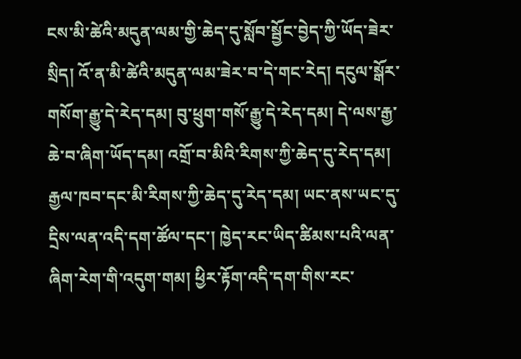ངས་མི་ཚེའི་མདུན་ལམ་གྱི་ཆེད་དུ་སློབ་སྦྱོང་བྱེད་ཀྱི་ཡོད་ཟེར་སྲིད། འོ་ན་མི་ཚེའི་མདུན་ལམ་ཟེར་བ་དེ་གང་རེད། དངུལ་སྒོར་གསོག་རྒྱུ་དེ་རེད་དམ། བུ་ཕྲུག་གསོ་རྒྱུ་དེ་རེད་དམ། དེ་ལས་རྒྱ་ཆེ་བ་ཞིག་ཡོད་དམ། འགྲོ་བ་མིའི་རིགས་ཀྱི་ཆེད་དུ་རེད་དམ། རྒྱལ་ཁབ་དང་མི་རིགས་ཀྱི་ཆེད་དུ་རེད་དམ། ཡང་ནས་ཡང་དུ་དྲིས་ལན་འདི་དག་ཚོལ་དང་། ཁྱེད་རང་ཡིད་ཚིམས་པའི་ལན་ཞིག་རེག་གི་འདུག་གམ། ཕྱིར་རྟོག་འདི་དག་གིས་རང་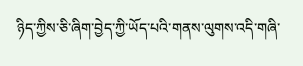ཉིད་ཀྱིས་ཅི་ཞིག་བྱེད་ཀྱི་ཡོད་པའི་གནས་ལུགས་འདི་གཞི་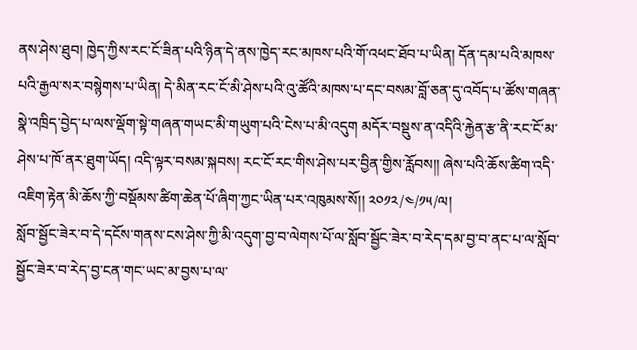ནས་ཤེས་ཐུབ། ཁྱེད་ཀྱིས་རང་ངོ་ཟིན་པའི་ཉིན་དེ་ནས་ཁྱེད་རང་མཁས་པའི་གོ་འཕང་ཐོབ་པ་ཡིན། དོན་དམ་པའི་མཁས་པའི་རྒྱལ་སར་བསྙེགས་པ་ཡིན། དེ་མིན་རང་ངོ་མི་ཤེས་པའི་འུ་ཚོའི་མཁས་པ་དང་བསམ་བློ་ཅན་དུ་འབོད་པ་ཚོས་གཞན་སྣེ་འཁྲིད་བྱེད་པ་ལས་ལྡོག་སྟེ་གཞན་གཡང་མི་གཡུག་པའི་ངེས་པ་མི་འདུག མདོར་བསྡུས་ན་འདིའི་རྐྱེན་རྩ་ནི་རང་ངོ་མ་ཤེས་པ་ཁོ་ནར་ཐུག་ཡོད། འདི་ལྟར་བསམ་སྐབས། རང་ངོ་རང་གིས་ཤེས་པར་བྱིན་གྱིས་རློབས།། ཞེས་པའི་ཆོས་ཚིག་འདི་འཇིག་རྟེན་མི་ཆོས་ཀྱི་བསྡོམས་ཚིག་ཆེན་པོ་ཞིག་ཀྱང་ཡིན་པར་འཁུམས་སོ།། ༢༠༡༢/༤/༡༥/ལ།
སློབ་སྦྱོང་ཟེར་བ་དེ་དངོས་གནས་ངས་ཤེས་ཀྱི་མི་འདུག་བྱ་བ་ལེགས་པོ་ལ་སློབ་སྦྱོང་ཟེར་བ་རེད་དམ་བྱ་བ་ནང་པ་ལ་སློབ་སྦྱོང་ཟེར་བ་རེད་བྱ་ངན་གང་ཡང་མ་བྱས་པ་ལ་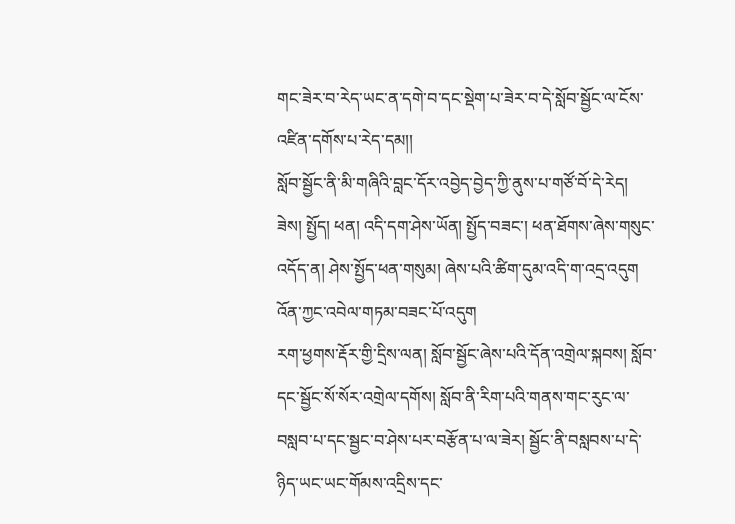གང་ཟེར་བ་རེད་ཡང་ན་དགེ་བ་དང་སྡེག་པ་ཟེར་བ་དེ་སློབ་སྦྱོང་ལ་ངོས་འཛིན་དགོས་པ་རེད་དམ།།
སློབ་སྦྱོང་ནི་མི་གཞིའི་བླང་དོར་འབྱེད་བྱེད་ཀྱི་ནུས་པ་གཙོ་བོ་དེ་རེད།
ཟེས། སྤྱོད། ཕན། འདི་དག་ཤེས་ཡོན། སྤྱོད་བཟང་། ཕན་ཐོགས་ཞེས་གསུང་འདོད་ན། ཤེས་སྤྱོད་ཕན་གསུམ། ཞེས་པའི་ཚིག་དུམ་འདི་ག་འདྲ་འདུག འོན་ཀྱང་འབེལ་གཏམ་བཟང་པོ་འདུག
རག་ཕྱགས་རྡོར་གྱི་དྲིས་ལན། སློབ་སྦྱོང་ཞེས་པའི་དོན་འགྲེལ་སྐབས། སློབ་དང་སྦྱོང་སོ་སོར་འགྲེལ་དགོས། སློབ་ནི་རིག་པའི་གནས་གང་རུང་ལ་བསླབ་པ་དང་སྦྱང་བ་ཤེས་པར་བརྩོན་པ་ལ་ཟེར། སྦྱོང་ནི་བསླབས་པ་དེ་ཉིད་ཡང་ཡང་གོམས་འདྲིས་དང་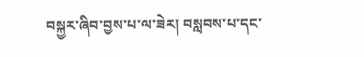བསྐྱར་ཞིབ་བྱས་པ་ལ་ཟེར། བསླབས་པ་དང་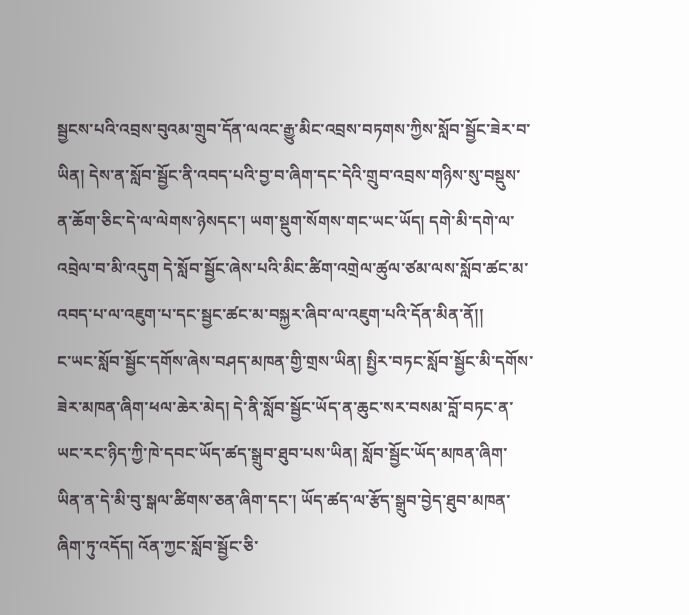སྦྱངས་པའི་འབྲས་བུའམ་གྲུབ་དོན་ལའང་རྒྱུ་མིང་འབྲས་བཏགས་ཀྱིས་སློབ་སྦྱོང་ཟེར་བ་ཡིན། དེས་ན་སློབ་སྦྱོང་ནི་འབད་པའི་བྱ་བ་ཞིག་དང་དེའི་གྲུབ་འབྲས་གཉིས་སུ་བསྡུས་ན་ཆོག་ཅིང་དེ་ལ་ལེགས་ཉེསདང་། ཡག་སྡུག་སོགས་གང་ཡང་ཡོད། དགེ་མི་དགེ་ལ་འབྲེལ་བ་མི་འདུག དེ་སློབ་སྦྱོང་ཞེས་པའི་མིང་ཚིག་འགྲེལ་ཚུལ་ཙམ་ལས་སློབ་ཚང་མ་འབད་པ་ལ་འཇུག་པ་དང་སྦྱང་ཚང་མ་བསྐྱར་ཞིབ་ལ་འཇུག་པའི་དོན་མིན་ནོ།།
ང་ཡང་སློབ་སྦྱོང་དགོས་ཞེས་བཤད་མཁན་གྱི་གྲས་ཡིན། སྤྱིར་བཏང་སློབ་སྦྱོང་མི་དགོས་ཟེར་མཁན་ཞིག་ཕལ་ཆེར་མེད། དེ་ནི་སློབ་སྦྱོང་ཡོད་ན་ཆུང་སར་བསམ་བློ་བཏང་ན་ཡང་རང་ཉིད་ཀྱི་ཁེ་དབང་ཡོད་ཚད་སྒྲུབ་ཐུབ་པས་ཡིན། སློབ་སྦྱོང་ཡོད་མཁན་ཞིག་ཡིན་ན་དེ་མི་བུ་སྒལ་ཚིགས་ཅན་ཞིག་དང་། ཡོད་ཚད་ལ་རྩོད་སྒྲུབ་བྱེད་ཐུབ་མཁན་ཞིག་ཏུ་འདོད། འོན་ཀྱང་སློབ་སྦྱོང་ཅི་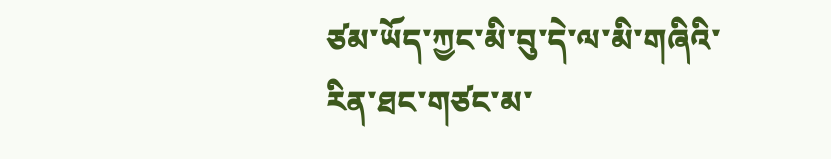ཙམ་ཡོད་ཀྱང་མི་བུ་དེ་ལ་མི་གཞིའི་རིན་ཐང་གཙང་མ་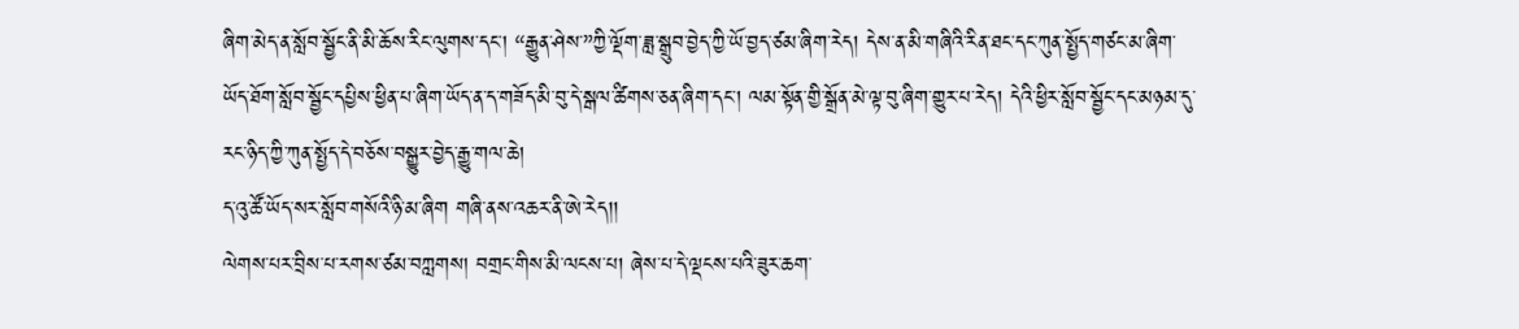ཞིག་མེད་ན་སློབ་སྦྱོང་ནི་མི་ཆོས་རིང་ལུགས་དང་། “རྒྱུན་ཤེས་”ཀྱི་ལྡོག་ཟླ་སྒྲུབ་བྱེད་ཀྱི་ཡོ་བྱད་ཙམ་ཞིག་རེད། དེས་ན་མི་གཞིའི་རིན་ཐང་དང་ཀུན་སྤྱོད་གཙང་མ་ཞིག་ཡོད་ཐོག་སློབ་སྦྱོང་དཔྱིས་ཕྱིན་པ་ཞིག་ཡོད་ན་ད་གཟོད་མི་བུ་དེ་སྒལ་ཚིགས་ཅན་ཞིག་དང་། ལམ་སྟོན་གྱི་སྒྲོན་མེ་ལྟ་བུ་ཞིག་གྱུར་པ་རེད། དེའི་ཕྱིར་སློབ་སྦྱོང་དང་མཉམ་དུ་རང་ཉིད་ཀྱི་ཀུན་སྤྱོད་དེ་བཅོས་བསྒྱུར་བྱེད་རྒྱུ་གལ་ཆེ།
ད་འུ་ཚོ་ཡོད་སར་སློབ་གསོའི་ཉི་མ་ཞིག གཞི་ནས་འཆར་ནི་ཨེ་རེད།།
ལེགས་པར་བྲིས་པ་རགས་ཙམ་བཀླགས། བགྲང་གིས་མི་ལངས་པ། ཞེས་པ་དེ་ལྡངས་པའི་ཟུར་ཆག་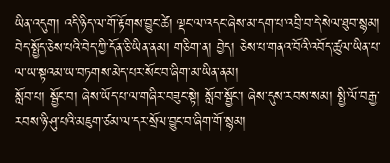ཡིན་འདུག། འདི་ཉིད་ལ་གོ་རྟོགས་བྱུང་ཚེ། ལྡང་ལ་འདང་ཞེས་མ་དག་པ་འབྲི་བ་དེ་སེལ་ཐུབ་སྙམ། བེད་སྤྱོད་ཅེས་པའི་བེད་ཀྱི་དོན་ཅི་ཡིན་ནམ། གཅིག་ན། བྱེད། ཅེས་པ་གནའ་བོའི་འབོད་ཚུལ་ཡིན་པ་ལ་ཡ་སྟའམ་ཡ་བཏགས་མེད་པར་སོང་བ་ཞིག་མ་ཡིན་ནམ།
སློབ་པ། སྦྱོང་བ། ཞེས་ཡོད་པ་ལ་གཞིར་བཟུང་སྟེ། སློབ་སྦྱོང་། ཞེས་དུས་རབས་སམ། སྤྱི་ལོ་བརྒྱ་རབས་ཉི་ཤུ་པའི་མཇུག་ཙམ་ལ་དར་སྲོལ་བྱུང་བ་ཞིག་གོ་སྙམ།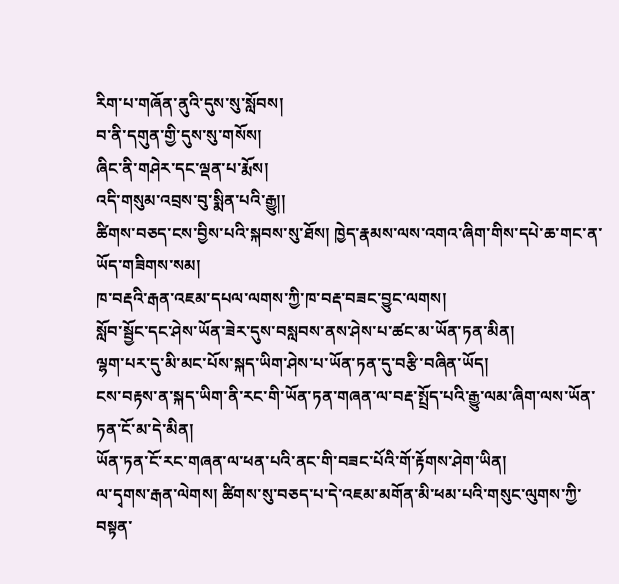རིག་པ་གཞོན་ནུའི་དུས་སུ་སློབས།
བ་ནི་དགུན་གྱི་དུས་སུ་གསོས།
ཞིང་ནི་གཤེར་དང་ལྡན་པ་རྨོས།
འདི་གསུམ་འབྲས་བུ་སྨིན་པའི་རྒྱུ།།
ཚིགས་བཅད་ངས་བྱིས་པའི་སྐབས་སུ་ཐོས། ཁྱེད་རྣམས་ལས་འགའ་ཞིག་གིས་དཔེ་ཆ་གང་ན་ཡོད་གཟིགས་སམ།
ཁ་བརྡའི་རྒན་འཇམ་དཔལ་ལགས་ཀྱི་ཁ་བརྡ་བཟང་བྱུང་ལགས།
སློབ་སྦྱོང་དང་ཤེས་ཡོན་ཟེར་དུས་བསླབས་ནས་ཤེས་པ་ཚང་མ་ཡོན་ཏན་མིན།
ལྷག་པར་དུ་མི་མང་པོས་སྐད་ཡིག་ཤེས་པ་ཡོན་ཏན་དུ་བརྩི་བཞིན་ཡོད།
ངས་བརྟས་ན་སྐད་ཡིག་ནི་རང་གི་ཡོན་ཏན་གཞན་ལ་བརྡ་སྤྲོད་པའི་རྒྱུ་ལམ་ཞིག་ལས་ཡོན་ཏན་ངོ་མ་དེ་མིན།
ཡོན་ཏན་ངོ་རང་གཞན་ལ་ཕན་པའི་ནང་གི་བཟང་པོའི་གོ་རྟོགས་ཤེག་ཡིན།
ལ་དྭགས་རྒན་ལེགས། ཚིགས་སུ་བཅད་པ་དེ་འཇམ་མགོན་མི་ཕམ་པའི་གསུང་ལུགས་ཀྱི་བསྟན་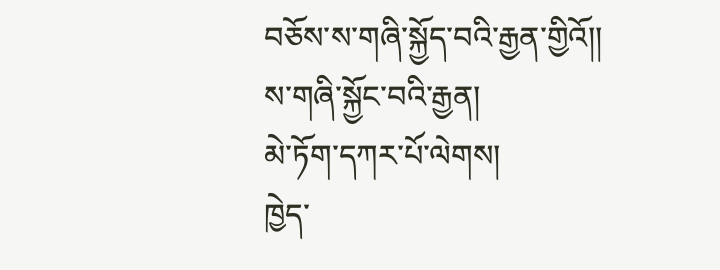བཅོས་ས་གཞི་སྐྱོད་བའི་རྒྱན་གྱིའོ།།
ས་གཞི་སྐྱོང་བའི་རྒྱན།
མེ་ཏོག་དཀར་པོ་ལེགས།
ཁྱེད་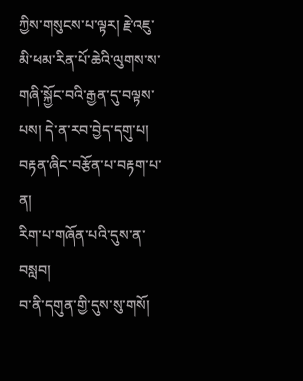ཀྱིས་གསུངས་པ་ལྟར། རྗེ་འཇུ་མི་ཕམ་རིན་པོ་ཆེའི་ལུགས་ས་གཞི་སྐྱོང་བའི་རྒྱན་དུ་བལྟས་པས། དེ་ན་རབ་བྱེད་དགུ་པ། བརྟན་ཞིང་བརྩོན་པ་བརྟག་པ་ན།
རིག་པ་གཞོན་པའི་དུས་ན་བསླབ།
བ་ནི་དགུན་གྱི་དུས་སུ་གསོ།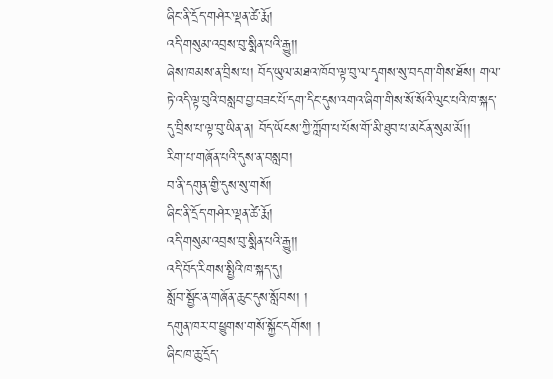ཞིང་ནི་དྲོད་གཤེར་ལྡན་ཚེ་རྨོ།
འདི་གསུམ་འབྲས་བུ་སྨིན་པའི་རྒྱུ།།
ཞེས་ཁམས་ན་བྲིས་པ། བོད་ཡུལ་མཐའ་ཁོབ་ལྟ་བུ་ལ་དྭགས་སུ་བདག་གིས་ཐོས། གལ་ཏེ་འདི་ལྟ་བུའི་བསླབ་བྱ་བཟང་པོ་དག་དིང་དུས་འགའ་ཞིག་གིས་སོ་སོའི་ལུང་པའི་ཁ་སྐད་དུ་བྲིས་པ་ལྟ་བུ་ཡིན་ན། བོད་ཡོངས་ཀྱི་ཀློག་པ་པོས་གོ་མི་ཐུབ་པ་མངོན་སུམ་མོ།།
རིག་པ་གཞོན་པའི་དུས་ན་བསླབ།
བ་ནི་དགུན་གྱི་དུས་སུ་གསོ།
ཞིང་ནི་དྲོད་གཤེར་ལྡན་ཚེ་རྨོ།
འདི་གསུམ་འབྲས་བུ་སྨིན་པའི་རྒྱུ།།
འདི་བོད་རིགས་སྤྱིའི་ཁ་སྐད་དུ།
སློབ་སྦྱོང་ན་གཞོན་ཆུང་དུས་སློབས། །
དགུན་ཁར་བ་ཕྱུགས་གསོ་སྐྱོང་དགོས། །
ཞིང་ཁ་ཆུ་དྲོད་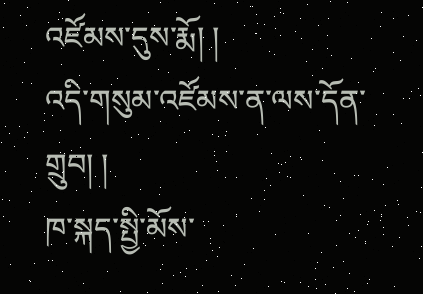འཛོམས་དུས་རྨོ། །
འདི་གསུམ་འཛོམས་ན་ལས་དོན་གྲུབ། །
ཁ་སྐད་སྤྱི་མོས་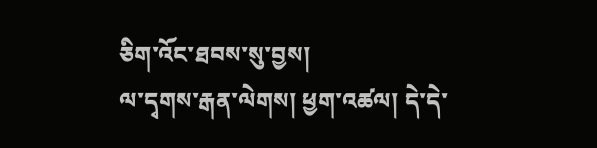ཅིག་འོང་ཐབས་སུ་བྱས།
ལ་དྭགས་རྒན་ལེགས། ཕྱག་འཚལ། དེ་དེ་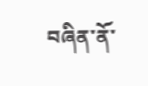བཞིན་ནོ་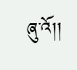ཞུ་འོ།།